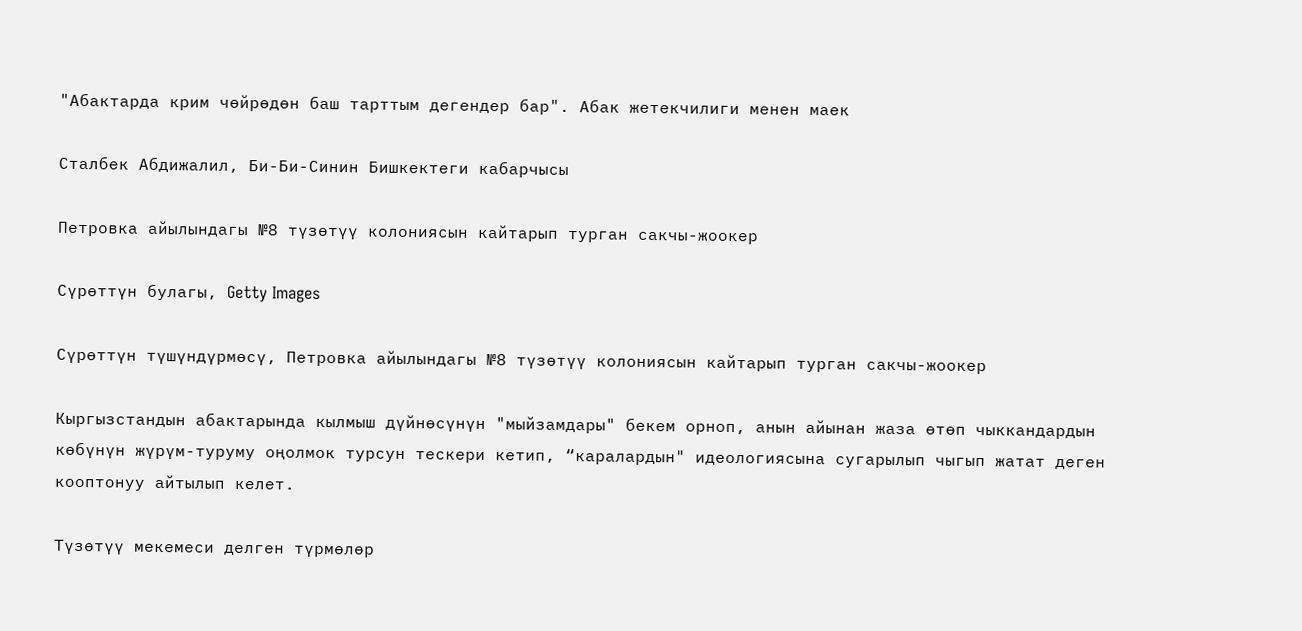"Абактарда крим чөйрөдөн баш тарттым дегендер бар". Абак жетекчилиги менен маек

Сталбек Абдижалил, Би-Би-Синин Бишкектеги кабарчысы

Петровка айылындагы №8 түзөтүү колониясын кайтарып турган сакчы-жоокер

Сүрөттүн булагы, Getty Images

Сүрөттүн түшүндүрмөсү, Петровка айылындагы №8 түзөтүү колониясын кайтарып турган сакчы-жоокер

Кыргызстандын абактарында кылмыш дүйнөсүнүн "мыйзамдары" бекем орноп, анын айынан жаза өтөп чыккандардын көбүнүн жүрүм-туруму оңолмок турсун тескери кетип, “каралардын" идеологиясына сугарылып чыгып жатат деген кооптонуу айтылып келет.

Түзөтүү мекемеси делген түрмөлөр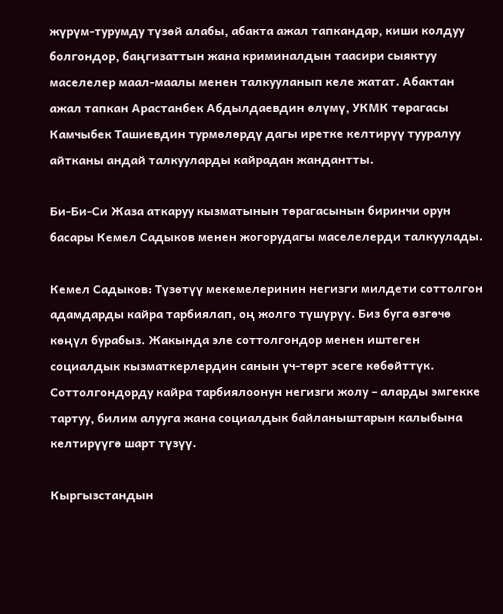жүрүм-турумду түзөй алабы, абакта ажал тапкандар, киши колдуу болгондор, баңгизаттын жана криминалдын таасири сыяктуу маселелер маал-маалы менен талкууланып келе жатат. Абактан ажал тапкан Арастанбек Абдылдаевдин өлүмү, УКМК төрагасы Камчыбек Ташиевдин турмөлөрдү дагы иретке келтирүү тууралуу айтканы андай талкууларды кайрадан жандантты.

Би-Би-Си Жаза аткаруу кызматынын төрагасынын биринчи орун басары Кемел Садыков менен жогорудагы маселелерди талкуулады.

Кемел Садыков: Түзөтүү мекемелеринин негизги милдети соттолгон адамдарды кайра тарбиялап, оң жолго түшүрүү. Биз буга өзгөчө көңүл бурабыз. Жакында эле соттолгондор менен иштеген социалдык кызматкерлердин санын үч-төрт эсеге көбөйттүк. Соттолгондорду кайра тарбиялоонун негизги жолу – аларды эмгекке тартуу, билим алууга жана социалдык байланыштарын калыбына келтирүүгө шарт түзүү.

Кыргызстандын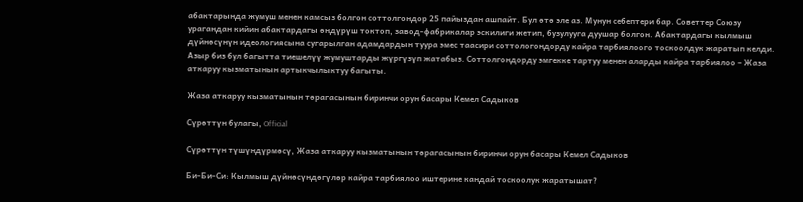абактарында жумуш менен камсыз болгон соттолгондор 25 пайыздан ашпайт. Бул өтө эле аз. Мунун себептери бар. Советтер Союзу урагандан кийин абактардагы өндүрүш токтоп, завод-фабрикалар эскилиги жетип, бузулууга дуушар болгон. Абактардагы кылмыш дүйнөсүнүн идеологиясына сугарылган адамдардын туура эмес таасири соттологондорду кайра тарбиялоого тоскоолдук жаратып келди. Азыр биз бул багытта тиешелүү жумуштарды жүргүзүп жатабыз. Соттолгондорду эмгекке тартуу менен аларды кайра тарбиялоо – Жаза аткаруу кызматынын артыкчылыктуу багыты.

Жаза аткаруу кызматынын төрагасынын биринчи орун басары Кемел Садыков

Сүрөттүн булагы, Official

Сүрөттүн түшүндүрмөсү, Жаза аткаруу кызматынын төрагасынын биринчи орун басары Кемел Садыков

Би-Би-Си: Кылмыш дүйнөсүндөгүлөр кайра тарбиялоо иштерине кандай тоскоолук жаратышат?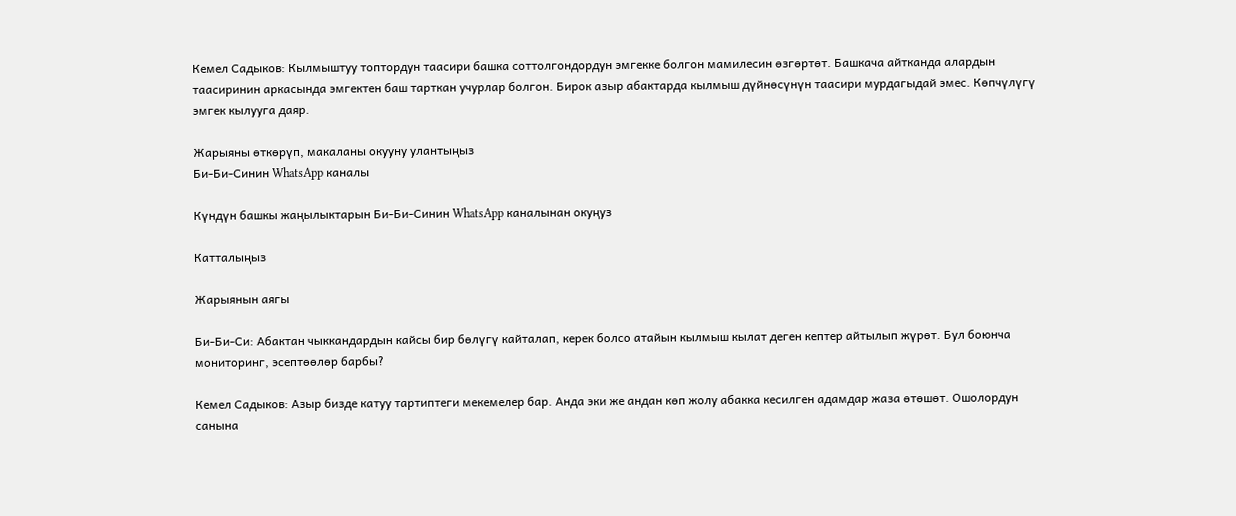Кемел Садыков: Кылмыштуу топтордун таасири башка соттолгондордун эмгекке болгон мамилесин өзгөртөт. Башкача айтканда алардын таасиринин аркасында эмгектен баш тарткан учурлар болгон. Бирок азыр абактарда кылмыш дүйнөсүнүн таасири мурдагыдай эмес. Көпчүлүгү эмгек кылууга даяр.

Жарыяны өткөрүп, макаланы окууну улантыңыз
Би-Би-Синин WhatsApp каналы

Күндүн башкы жаңылыктарын Би-Би-Синин WhatsApp каналынан окуңуз

Катталыңыз

Жарыянын аягы

Би-Би-Си: Абактан чыккандардын кайсы бир бөлүгү кайталап, керек болсо атайын кылмыш кылат деген кептер айтылып жүрөт. Бул боюнча мониторинг, эсептөөлөр барбы?

Кемел Садыков: Азыр бизде катуу тартиптеги мекемелер бар. Анда эки же андан көп жолу абакка кесилген адамдар жаза өтөшөт. Ошолордун санына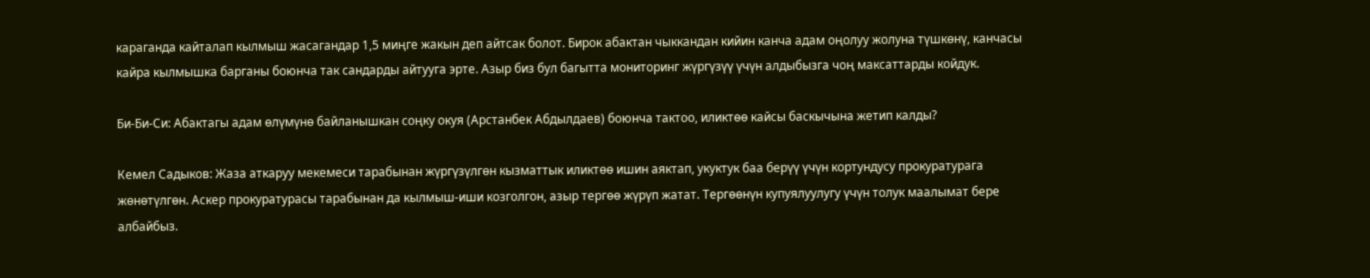караганда кайталап кылмыш жасагандар 1,5 миңге жакын деп айтсак болот. Бирок абактан чыккандан кийин канча адам оңолуу жолуна түшкөнү, канчасы кайра кылмышка барганы боюнча так сандарды айтууга эрте. Азыр биз бул багытта мониторинг жүргүзүү үчүн алдыбызга чоң максаттарды койдук.

Би-Би-Си: Абактагы адам өлүмүнө байланышкан соңку окуя (Арстанбек Абдылдаев) боюнча тактоо, иликтөө кайсы баскычына жетип калды?

Кемел Садыков: Жаза аткаруу мекемеси тарабынан жүргүзүлгөн кызматтык иликтөө ишин аяктап, укуктук баа берүү үчүн кортундусу прокуратурага жөнөтүлгөн. Аскер прокуратурасы тарабынан да кылмыш-иши козголгон, азыр тергөө жүрүп жатат. Тергөөнүн купуялуулугу үчүн толук маалымат бере албайбыз.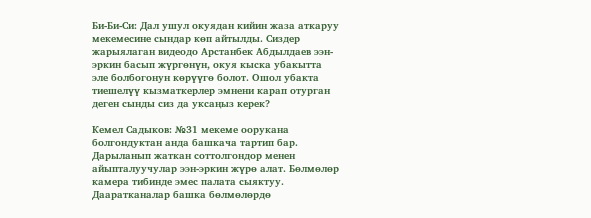Би-Би-Си: Дал ушул окуядан кийин жаза аткаруу мекемесине сындар көп айтылды. Сиздер жарыялаган видеодо Арстанбек Абдылдаев ээн-эркин басып жүргөнүн, окуя кыска убакытта эле болбогонун көрүүгө болот. Ошол убакта тиешелүү кызматкерлер эмнени карап отурган деген сынды сиз да уксаңыз керек?

Кемел Садыков: №31 мекеме оорукана болгондуктан анда башкача тартип бар. Дарыланып жаткан соттолгондор менен айыпталуучулар ээн-эркин жүрө алат. Бөлмөлөр камера тибинде эмес палата сыяктуу. Дааратканалар башка бөлмөлөрдө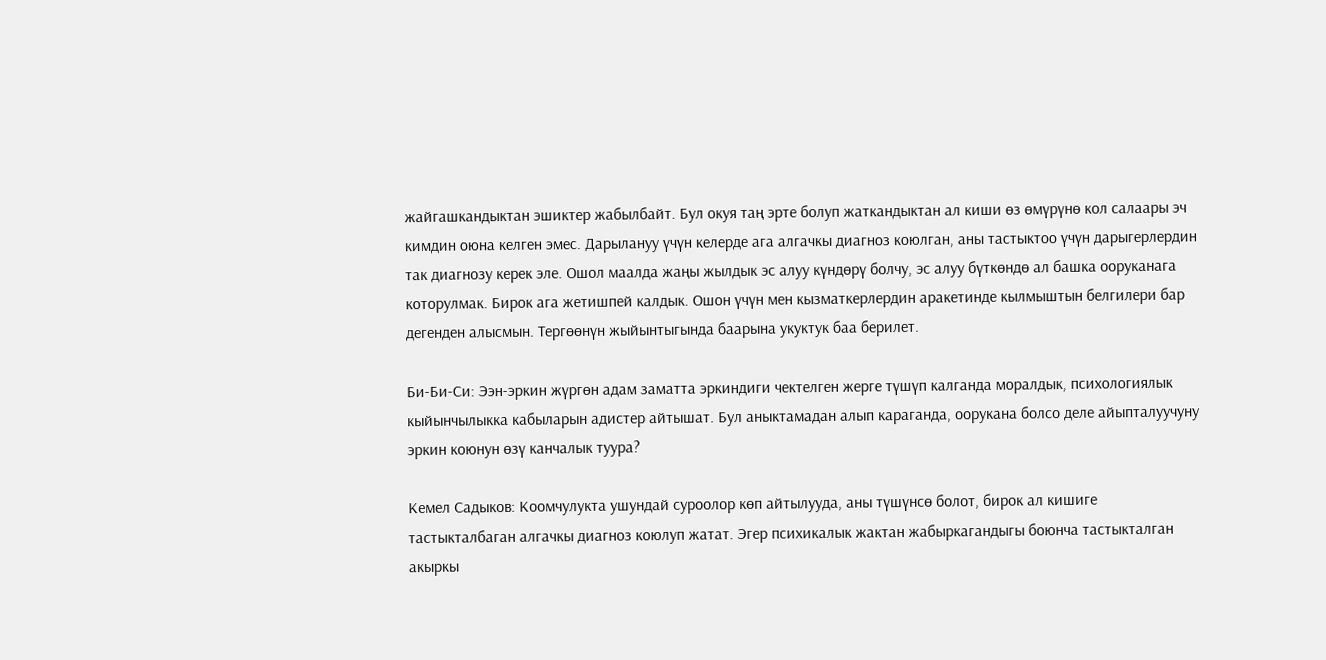жайгашкандыктан эшиктер жабылбайт. Бул окуя таң эрте болуп жаткандыктан ал киши өз өмүрүнө кол салаары эч кимдин оюна келген эмес. Дарылануу үчүн келерде ага алгачкы диагноз коюлган, аны тастыктоо үчүн дарыгерлердин так диагнозу керек эле. Ошол маалда жаңы жылдык эс алуу күндөрү болчу, эс алуу бүткөндө ал башка ооруканага которулмак. Бирок ага жетишпей калдык. Ошон үчүн мен кызматкерлердин аракетинде кылмыштын белгилери бар дегенден алысмын. Тергөөнүн жыйынтыгында баарына укуктук баа берилет.

Би-Би-Си: Ээн-эркин жүргөн адам заматта эркиндиги чектелген жерге түшүп калганда моралдык, психологиялык кыйынчылыкка кабыларын адистер айтышат. Бул аныктамадан алып караганда, оорукана болсо деле айыпталуучуну эркин коюнун өзү канчалык туура?

Кемел Садыков: Коомчулукта ушундай суроолор көп айтылууда, аны түшүнсө болот, бирок ал кишиге тастыкталбаган алгачкы диагноз коюлуп жатат. Эгер психикалык жактан жабыркагандыгы боюнча тастыкталган акыркы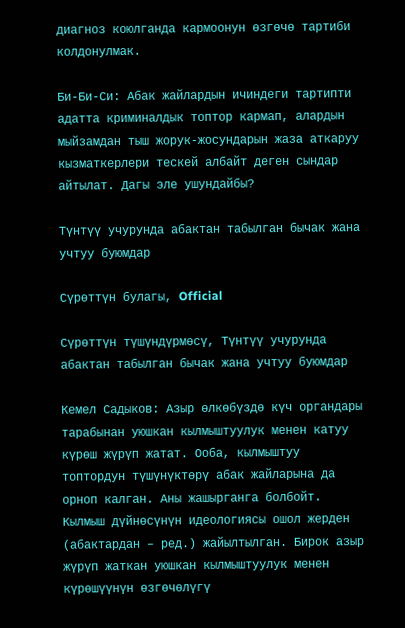диагноз коюлганда кармоонун өзгөчө тартиби колдонулмак.

Би-Би-Си: Абак жайлардын ичиндеги тартипти адатта криминалдык топтор кармап, алардын мыйзамдан тыш жорук-жосундарын жаза аткаруу кызматкерлери тескей албайт деген сындар айтылат. Дагы эле ушундайбы?

Түнтүү учурунда абактан табылган бычак жана учтуу буюмдар

Сүрөттүн булагы, Official

Сүрөттүн түшүндүрмөсү, Түнтүү учурунда абактан табылган бычак жана учтуу буюмдар

Кемел Садыков: Азыр өлкөбүздө күч органдары тарабынан уюшкан кылмыштуулук менен катуу күрөш жүрүп жатат. Ооба, кылмыштуу топтордун түшүнүктөрү абак жайларына да орноп калган. Аны жашырганга болбойт. Кылмыш дүйнөсүнүн идеологиясы ошол жерден (абактардан – ред.) жайылтылган. Бирок азыр жүрүп жаткан уюшкан кылмыштуулук менен күрөшүүнүн өзгөчөлүгү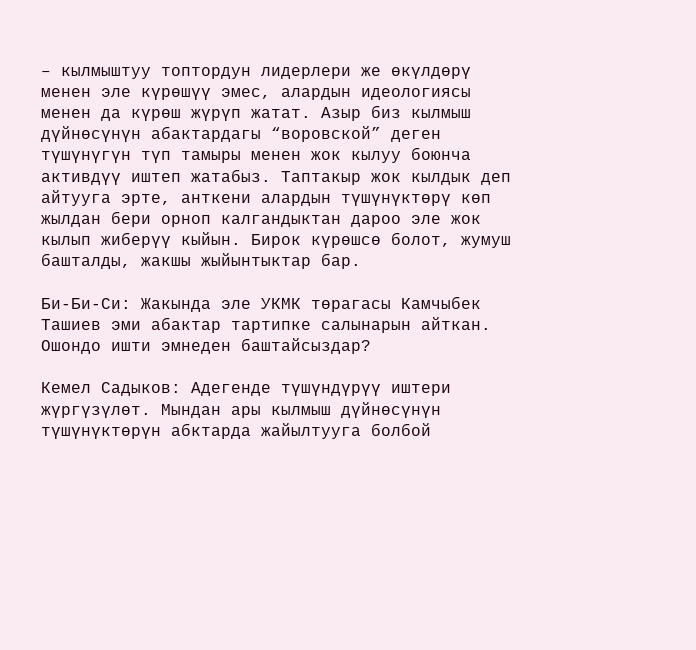– кылмыштуу топтордун лидерлери же өкүлдөрү менен эле күрөшүү эмес, алардын идеологиясы менен да күрөш жүрүп жатат. Азыр биз кылмыш дүйнөсүнүн абактардагы “воровской” деген түшүнүгүн түп тамыры менен жок кылуу боюнча активдүү иштеп жатабыз. Таптакыр жок кылдык деп айтууга эрте, анткени алардын түшүнүктөрү көп жылдан бери орноп калгандыктан дароо эле жок кылып жиберүү кыйын. Бирок күрөшсө болот, жумуш башталды, жакшы жыйынтыктар бар.

Би-Би-Си: Жакында эле УКМК төрагасы Камчыбек Ташиев эми абактар тартипке салынарын айткан. Ошондо ишти эмнеден баштайсыздар?

Кемел Садыков: Адегенде түшүндүрүү иштери жүргүзүлөт. Мындан ары кылмыш дүйнөсүнүн түшүнүктөрүн абктарда жайылтууга болбой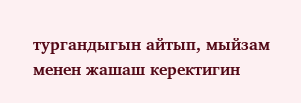тургандыгын айтып, мыйзам менен жашаш керектигин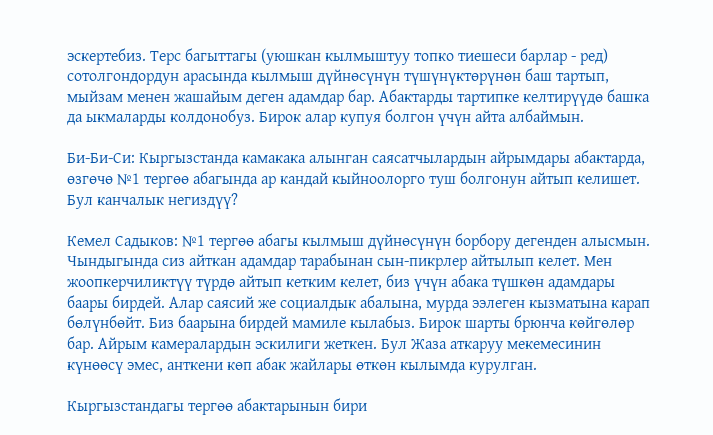эскертебиз. Терс багыттагы (уюшкан кылмыштуу топко тиешеси барлар - ред) сотолгондордун арасында кылмыш дүйнөсүнүн түшүнүктөрүнөн баш тартып, мыйзам менен жашайым деген адамдар бар. Абактарды тартипке келтирүүдө башка да ыкмаларды колдонобуз. Бирок алар купуя болгон үчүн айта албаймын.

Би-Би-Си: Кыргызстанда камакака алынган саясатчылардын айрымдары абактарда, өзгөчө №1 тергөө абагында ар кандай кыйноолорго туш болгонун айтып келишет. Бул канчалык негиздүү?

Кемел Садыков: №1 тергөө абагы кылмыш дүйнөсүнүн борбору дегенден алысмын. Чындыгында сиз айткан адамдар тарабынан сын-пикрлер айтылып келет. Мен жоопкерчиликтүү түрдө айтып кетким келет, биз үчүн абака түшкөн адамдары баары бирдей. Алар саясий же социалдык абалына, мурда ээлеген кызматына карап бөлүнбөйт. Биз баарына бирдей мамиле кылабыз. Бирок шарты брюнча көйгөлөр бар. Айрым камералардын эскилиги жеткен. Бул Жаза аткаруу мекемесинин күнөөсү эмес, анткени көп абак жайлары өткөн кылымда курулган.

Кыргызстандагы тергөө абактарынын бири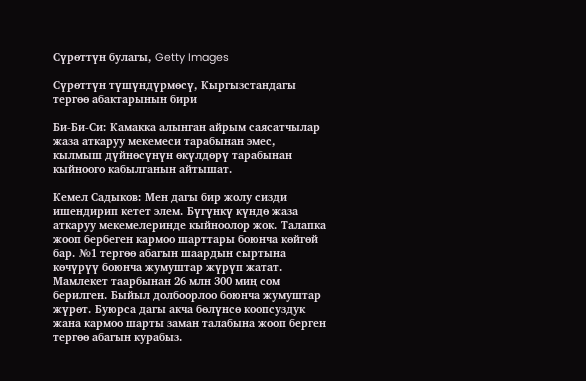Сүрөттүн булагы, Getty Images

Сүрөттүн түшүндүрмөсү, Кыргызстандагы тергөө абактарынын бири

Би-Би-Си: Камакка алынган айрым саясатчылар жаза аткаруу мекемеси тарабынан эмес, кылмыш дүйнөсүнүн өкүлдөрү тарабынан кыйноого кабылганын айтышат.

Кемел Садыков: Мен дагы бир жолу сизди ишендирип кетет элем. Бүгүнкү күндө жаза аткаруу мекемелеринде кыйноолор жок. Талапка жооп бербеген кармоо шарттары боюнча көйгөй бар. №1 тергөө абагын шаардын сыртына көчүрүү боюнча жумуштар жүрүп жатат. Мамлекет таарбынан 26 млн 300 миң сом берилген. Быйыл долбоорлоо боюнча жумуштар жүрөт. Буюрса дагы акча бөлүнсө коопсуздук жана кармоо шарты заман талабына жооп берген тергөө абагын курабыз.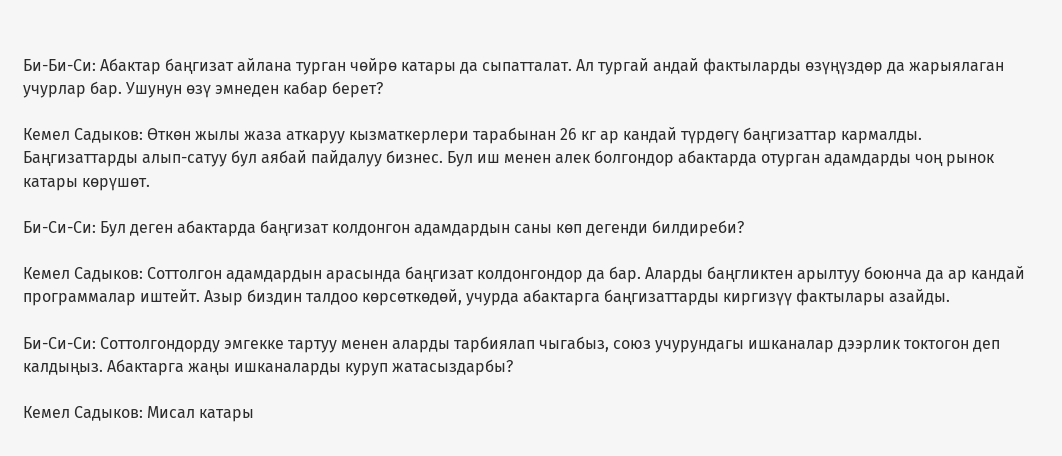Би-Би-Си: Абактар баңгизат айлана турган чөйрө катары да сыпатталат. Ал тургай андай фактыларды өзүңүздөр да жарыялаган учурлар бар. Ушунун өзү эмнеден кабар берет?

Кемел Садыков: Өткөн жылы жаза аткаруу кызматкерлери тарабынан 26 кг ар кандай түрдөгү баңгизаттар кармалды. Баңгизаттарды алып-сатуу бул аябай пайдалуу бизнес. Бул иш менен алек болгондор абактарда отурган адамдарды чоң рынок катары көрүшөт.

Би-Си-Си: Бул деген абактарда баңгизат колдонгон адамдардын саны көп дегенди билдиреби?

Кемел Садыков: Соттолгон адамдардын арасында баңгизат колдонгондор да бар. Аларды баңгликтен арылтуу боюнча да ар кандай программалар иштейт. Азыр биздин талдоо көрсөткөдөй, учурда абактарга баңгизаттарды киргизүү фактылары азайды.

Би-Си-Си: Соттолгондорду эмгекке тартуу менен аларды тарбиялап чыгабыз, союз учурундагы ишканалар дээрлик токтогон деп калдыңыз. Абактарга жаңы ишканаларды куруп жатасыздарбы?

Кемел Садыков: Мисал катары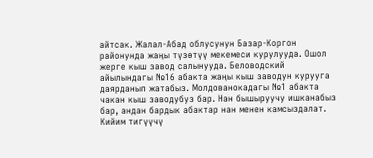айтсак. Жалал-Абад облусунун Базар-Коргон районунда жаңы түзөтүү мекемеси курулууда. Ошол жерге кыш завод салынууда. Беловодский айылындагы №16 абакта жаңы кыш заводун курууга даярданып жатабыз. Молдованокадагы №1 абакта чакан кыш заводубуз бар. Нан бышыруучу ишканабыз бар, андан бардык абактар нан менен камсыздалат. Кийим тигүүчү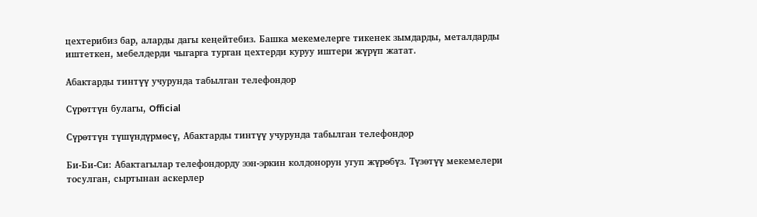цехтерибиз бар, аларды дагы кеңейтебиз. Башка мекемелерге тикенек зымдарды, металдарды иштеткен, мебелдерди чыгарга турган цехтерди куруу иштери жүрүп жатат.

Абактарды тинтүү учурунда табылган телефондор

Сүрөттүн булагы, Official

Сүрөттүн түшүндүрмөсү, Абактарды тинтүү учурунда табылган телефондор

Би-Би-Си: Абактагылар телефондорду ээн-эркин колдонорун угуп жүрөбүз. Түзөтүү мекемелери тосулган, сыртынан аскерлер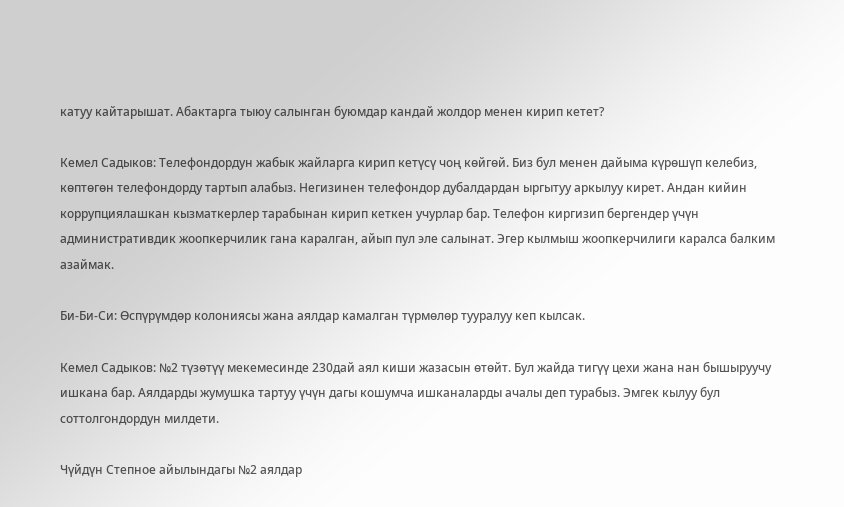катуу кайтарышат. Абактарга тыюу салынган буюмдар кандай жолдор менен кирип кетет?

Кемел Садыков: Телефондордун жабык жайларга кирип кетүсү чоң көйгөй. Биз бул менен дайыма күрөшүп келебиз, көптөгөн телефондорду тартып алабыз. Негизинен телефондор дубалдардан ыргытуу аркылуу кирет. Андан кийин коррупциялашкан кызматкерлер тарабынан кирип кеткен учурлар бар. Телефон киргизип бергендер үчүн административдик жоопкерчилик гана каралган, айып пул эле салынат. Эгер кылмыш жоопкерчилиги каралса балким азаймак.

Би-Би-Си: Өспүрүмдөр колониясы жана аялдар камалган түрмөлөр тууралуу кеп кылсак.

Кемел Садыков: №2 түзөтүү мекемесинде 230дай аял киши жазасын өтөйт. Бул жайда тигүү цехи жана нан бышыруучу ишкана бар. Аялдарды жумушка тартуу үчүн дагы кошумча ишканаларды ачалы деп турабыз. Эмгек кылуу бул соттолгондордун милдети.

Чүйдүн Степное айылындагы №2 аялдар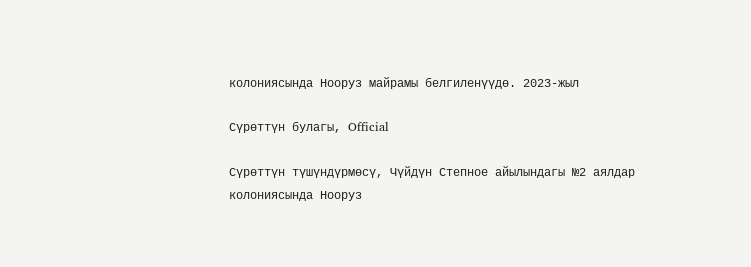колониясында Нооруз майрамы белгиленүүдө. 2023-жыл

Сүрөттүн булагы, Official

Сүрөттүн түшүндүрмөсү, Чүйдүн Степное айылындагы №2 аялдар колониясында Нооруз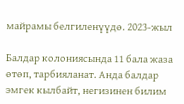майрамы белгиленүүдө. 2023-жыл

Балдар колониясында 11 бала жаза өтөп, тарбияланат. Анда балдар эмгек кылбайт, негизинен билим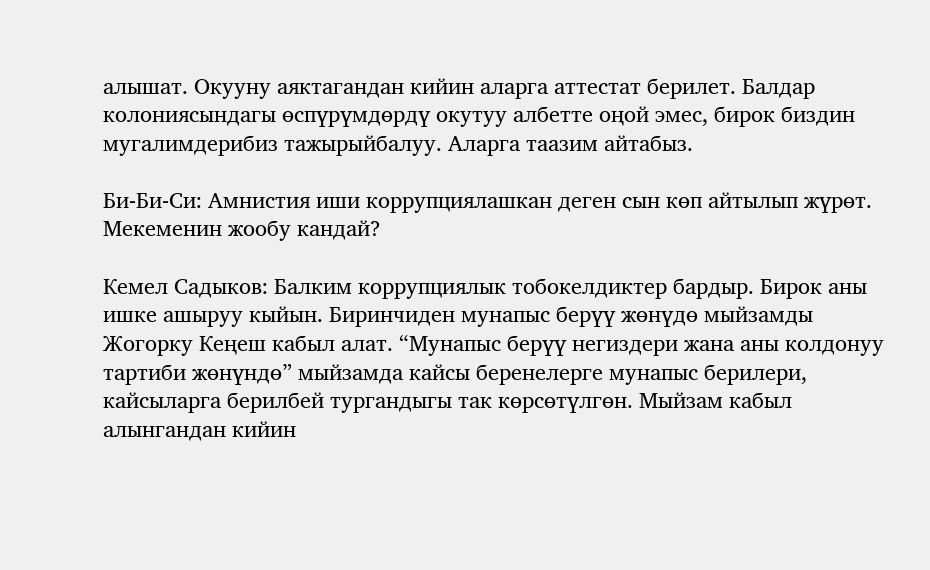алышат. Окууну аяктагандан кийин аларга аттестат берилет. Балдар колониясындагы өспүрүмдөрдү окутуу албетте оңой эмес, бирок биздин мугалимдерибиз тажырыйбалуу. Аларга таазим айтабыз.

Би-Би-Си: Амнистия иши коррупциялашкан деген сын көп айтылып жүрөт. Мекеменин жообу кандай?

Кемел Садыков: Балким коррупциялык тобокелдиктер бардыр. Бирок аны ишке ашыруу кыйын. Биринчиден мунапыс берүү жөнүдө мыйзамды Жогорку Кеңеш кабыл алат. “Мунапыс берүү негиздери жана аны колдонуу тартиби жөнүндө” мыйзамда кайсы беренелерге мунапыс берилери, кайсыларга берилбей тургандыгы так көрсөтүлгөн. Мыйзам кабыл алынгандан кийин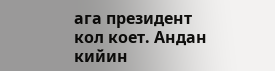ага президент кол коет. Андан кийин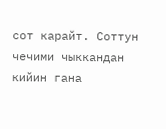сот карайт. Соттун чечими чыккандан кийин гана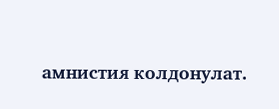амнистия колдонулат.